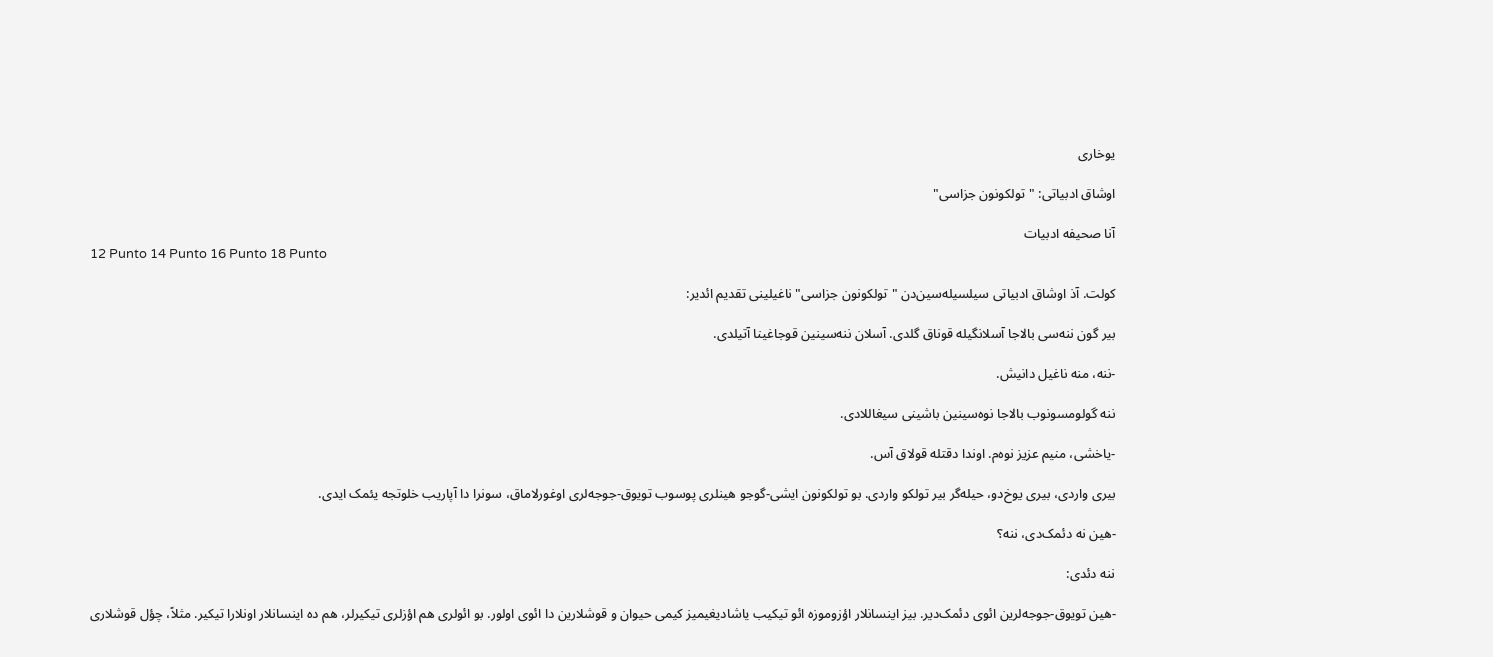یوخاری

اوشاق ادبیاتی: "تولکونون جزاسی"

آنا صحیفه ادبیات
12 Punto 14 Punto 16 Punto 18 Punto

کولت. آذ اوشاق ادبیاتی سیلسیله‌سین‌دن "تولکونون جزاسی" ناغیلینی تقدیم ائدیر:

بیر گون ننه‌سی بالاجا آسلانگیله قوناق گلدی. آسلان ننه‌سینین قوجاغینا آتیلدی.

-ننه، منه ناغیل دانیش.

ننه گولومسونوب بالاجا نوه‌سینین باشینی سیغاللادی.

-یاخشی، منیم عزیز نوه‌م. اوندا دقتله قولاق آس.

بیری واردی، بیری یوخ‌دو، حیله‌گر بیر تولکو واردی. بو تولکونون ایشی-گوجو هینلری پوسوب تویوق-جوجه‌لری اوغورلاماق، سونرا دا آپاریب خلوتجه یئمک ایدی.

-هین نه دئمک‌دی، ننه؟

ننه دئدی:

-هین تویوق-جوجه‌لرین ائوی دئمک‌دیر. بیز اینسانلار اؤزوموزه ائو تیکیب یاشادیغیمیز کیمی حیوان و قوشلارین دا ائوی اولور. بو ائولری هم اؤزلری تیکیرلر، هم ده اینسانلار اونلارا تیکیر. مثلاً، چؤل قوشلاری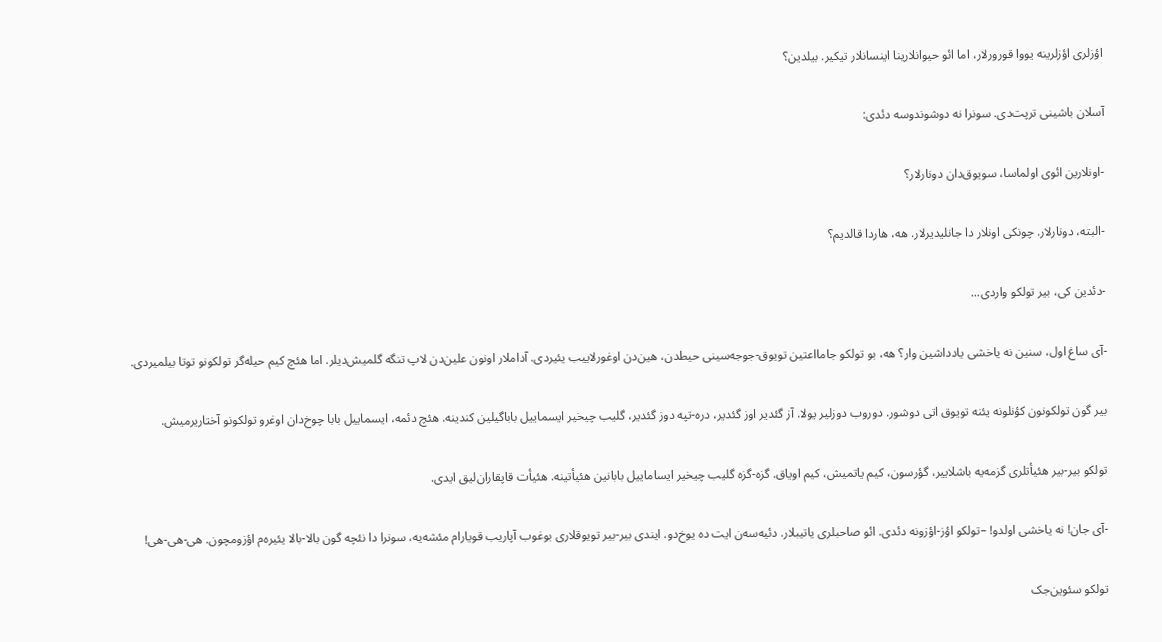اؤزلری اؤزلرینه یووا قورورلار، اما ائو حیوانلارینا اینسانلار تیکیر. بیلدین؟

آسلان باشینی ترپت‌دی. سونرا نه دوشوندوسه دئدی:

-اونلارین ائوی اولماسا، سویوق‌دان دونارلار؟

-البته، دونارلار. چونکی اونلار دا جانلیدیرلار. هه، هاردا قالدیم؟

-دئدین کی، بیر تولکو واردی...

-آی ساغ اول، سنین نه یاخشی یادداشین وار؟ هه، بو تولکو جامااعتین تویوق-جوجه‌سینی حیطدن، هین‌دن اوغورلاییب یئیردی. آداملار اونون علین‌دن لاپ تنگه گلمیش‌دیلر. اما هئچ کیم حیله‌گر تولکونو توتا بیلمیردی.

بیر گون تولکونون کؤنلونه یئنه تویوق اتی دوشور. دوروب دوزلیر یولا. آز گئدیر اوز گئدیر، دره-تپه دوز گئدیر، گلیب چیخیر ایسماییل باباگیلین کندینه. هئچ دئمه، ایسماییل بابا چوخ‌دان اوغرو تولکونو آختاریرمیش.

تولکو بیر-بیر هئیأتلری گزمه‌یه باشلاییر، گؤرسون، کیم یاتمیش، کیم اویاق. گزه-گزه گلیب چیخیر ایساماییل بابانین هئیأتینه. هئیأت قاپقاران‌لیق ایدی.

-آی جان! نه یاخشی اولدو! –تولکو اؤز-اؤزونه دئدی. ائو صاحبلری یاتیبلار. دئیه‌سه‌ن ایت ده یوخ‌دو. ایندی بیر-بیر تویوقلاری بوغوب آپاریب قویارام مئشه‌یه، سونرا دا نئچه گون بالا-بالا یئیره‌م اؤزومچون. هی-هی-هی!

تولکو سئوین‌جک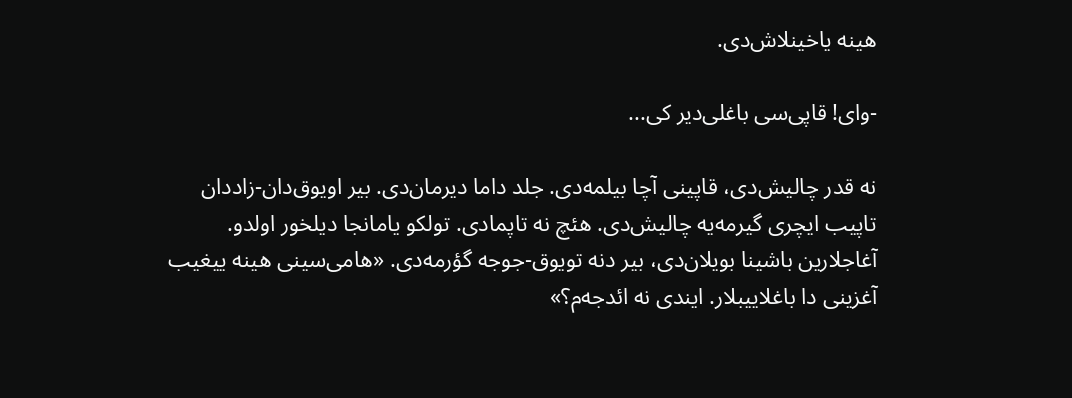هینه یاخینلاش‌دی.

-وای! قاپی‌سی باغلی‌دیر کی...

نه قدر چالیش‌دی، قاپینی آچا بیلمه‌دی. جلد داما دیرمان‌دی. بیر اویوق‌دان-زاددان تاپیب ایچری گیرمه‌یه چالیش‌دی. هئچ نه تاپمادی. تولکو یامانجا دیلخور اولدو. آغاجلارین باشینا بویلان‌دی، بیر دنه تویوق-جوجه گؤرمه‌دی. «هامی‌سینی هینه ییغیب آغزینی دا باغلاییبلار. ایندی نه ائد‌جه‌م؟»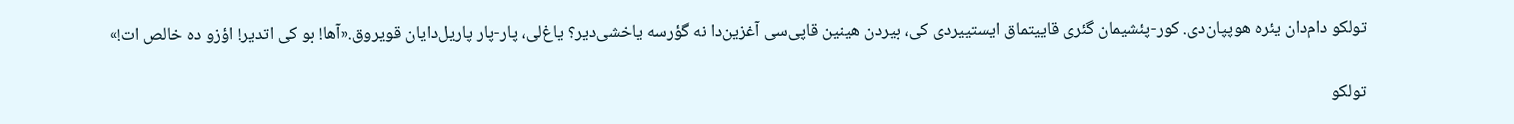تولکو دام‌دان یئره هوپپان‌دی. کور-پئشیمان گئری قاییتماق ایستییردی کی، بیردن هینین قاپی‌سی آغزین‌دا نه گؤرسه یاخشی‌دیر؟ یاغ‌لی، پار-پار پاریل‌دایان قویروق.«آها! بو کی اتدیر! اؤزو ده خالص ات!»

تولکو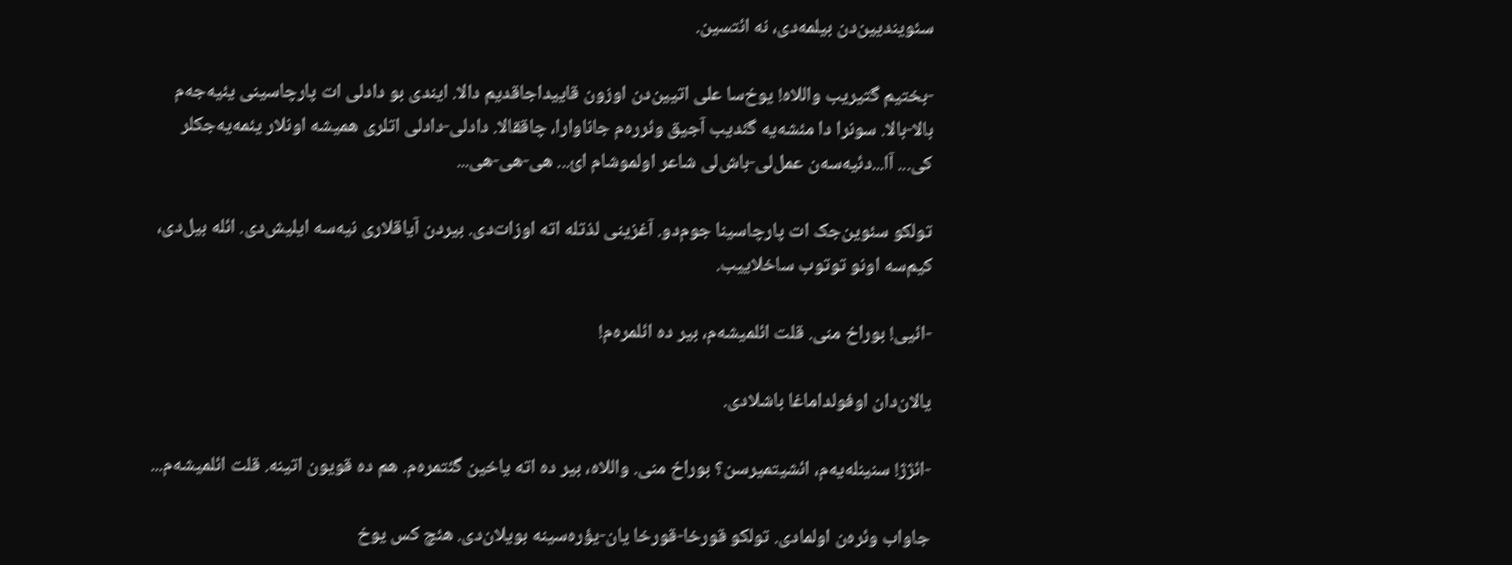سئویندیین‌دن بیلمه‌دی، نه ائتسین.

-بختیم گتیریب واللاه! یوخ‌سا علی اتیین‌دن اوزون قاییداجاقدیم دالا. ایندی بو دادلی ات پارچاسینی یئیه‌جه‌م بالا-بالا. سونرا دا مئشه‌یه گئدیب آجیق وئرره‌م جاناوارا، چاققالا. دادلی-دادلی اتلری همیشه اونلار یئمه‌یه‌جکلر کی... آا...دئیه‌سه‌ن عمل‌لی-باش‌لی شاعر اولموشام ائ... هی-هی-هی...

تولکو سئوین‌جک ات پارچاسینا جوم‌دو. آغزینی لذتله اته اوزات‌دی. بیردن آیاقلاری نیه‌سه ایلیش‌دی. ائله بیل‌دی، کیم‌سه اونو توتوب ساخلاییب.

-ائیی! بوراخ منی. قلت ائلمیشه‌م، بیر ده ائلمره‌م!

یالان‌دان اوفولداماغا باشلادی.

-ائژژ! سنینله‌یه‌م، ائشیتمیرسن؟ بوراخ منی. واللاه، بیر ده اته یاخین گئتمره‌م. هم ده قویون اتینه. قلت ائلمیشه‌م...

جاواب وئره‌ن اولمادی. تولکو قورخا-قورخا یان-یؤره‌سینه بویلان‌دی. هئچ کس یوخ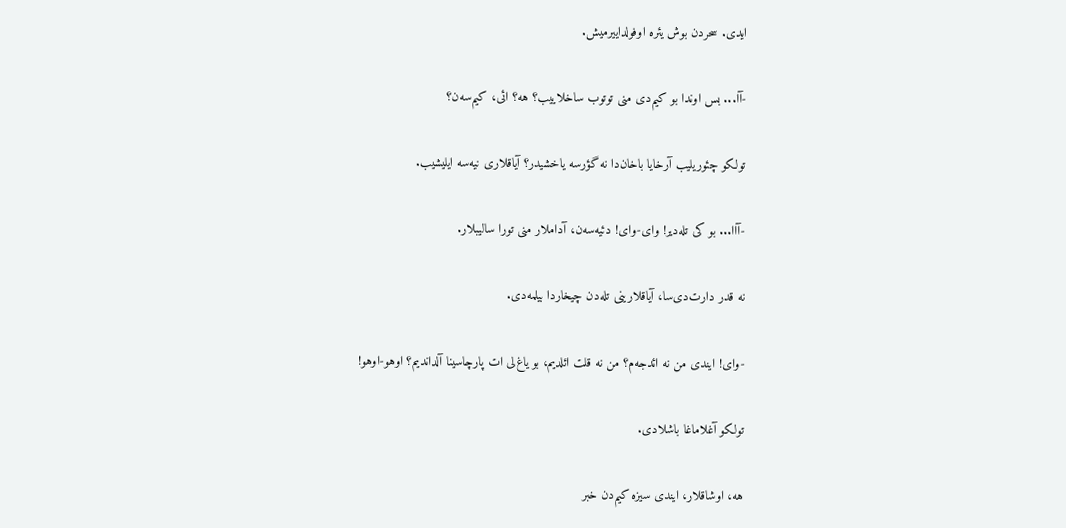ایدی. سحردن بوش یئره اوفولداییرمیش.

-آا... بس اوندا بو کیم‌دی منی توتوب ساخلاییب؟ هه؟ ائی، کیم‌سه‌ن؟

تولکو چئوریلیب آرخایا باخان‌دا نه گؤرسه یاخشیدر؟ آیاقلاری نیه‌سه ایلیشیب.

-آاا... بو کی تله‌دیر! وای-وای! دئیه‌سه‌ن، آداملار منی تورا سالیبلار.

نه قدر دارت‌دی‌سا، آیاقلارینی تله‌دن چیخاردا بیلمه‌دی.

-وای! ایندی من نه ائد‌جه‌م؟ من نه قلت ائلدیم، بو یاغ‌لی ات پارچاسینا آلداندیم؟ اوهو-اوهو!

تولکو آغلاماغا باشلادی.

هه، اوشاقلار، ایندی سیزه کیم‌دن خبر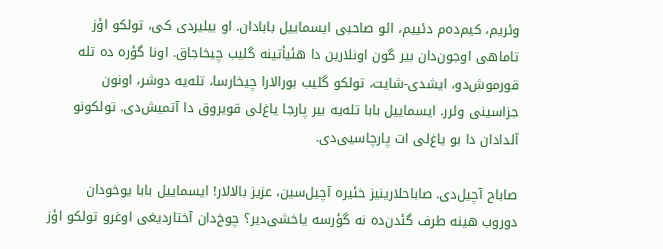وئریم، کیم‌ده‌م دئییم، ائو صاحبی ایسماییل بابادان. او بیلیردی کی، تولکو اؤز تاماهی اوجون‌دان بیر گون اونلارین دا هئیأتینه گلیب چیخاجاق. اونا گؤره ده تله قورموش‌دو، ایشدی-شایت، تولکو گلیب بورالارا چیخارسا، تله‌یه دوشر، اونون جزاسینی وئرر. ایسماییل بابا تله‌یه بیر پارجا یاغ‌لی قویروق دا آتمیش‌دی. تولکونو آلدادان دا بو یاغ‌لی ات پارچاسیی‌دی.

صاباح آچیل‌دی. صاباحلارینیز خئیره آچیل‌سین، عزیز بالالار! ایسماییل بابا یوخودان دوروب هینه طرف گئدن‌ده نه گؤرسه یاخشی‌دیر؟ چوخ‌دان آختاردیغی اوغرو تولکو اؤز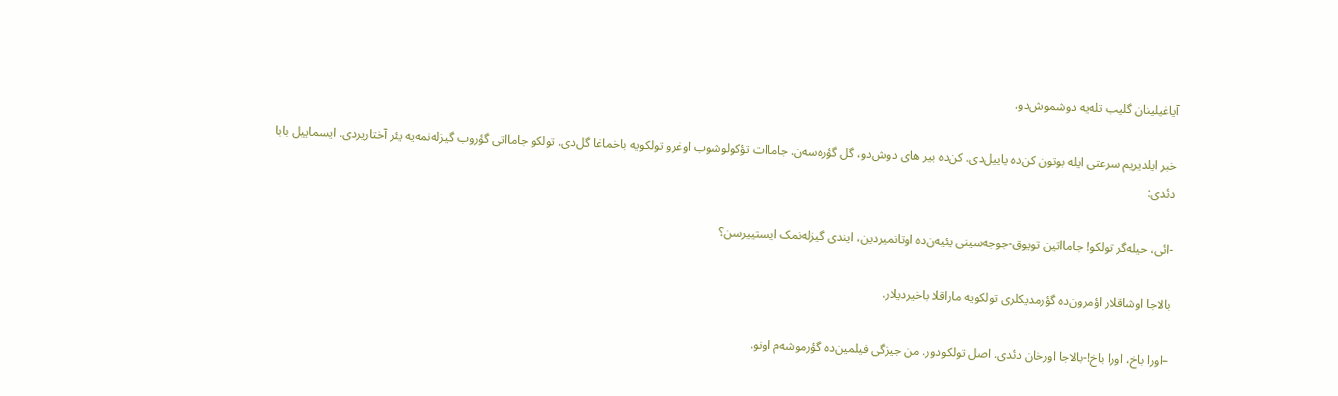آیاغیلینان گلیب تله‌یه دوشموش‌دو.

خبر ایلدیریم سرعتی ایله بوتون کن‌ده یاییل‌دی. کن‌ده بیر های دوش‌دو، گل گؤره‌سه‌ن. جاماات تؤکولوشوب اوغرو تولکویه باخماغا گل‌دی. تولکو جامااتی گؤروب گیزله‌نمه‌یه یئر آختاریردی. ایسماییل بابا دئدی:

-ائی، حیله‌گر تولکو! جامااتین تویوق-جوجه‌سینی یئیه‌ن‌ده اوتانمیردین، ایندی گیزله‌نمک ایستییرسن؟

بالاجا اوشاقلار اؤمرون‌ده گؤرمدیکلری تولکویه ماراقلا باخیردیلار.

–اورا باخ، اورا باخ!-بالاجا اورخان دئدی. اصل تولکودور. من جیزگی فیلمین‌ده گؤرموشه‌م اونو.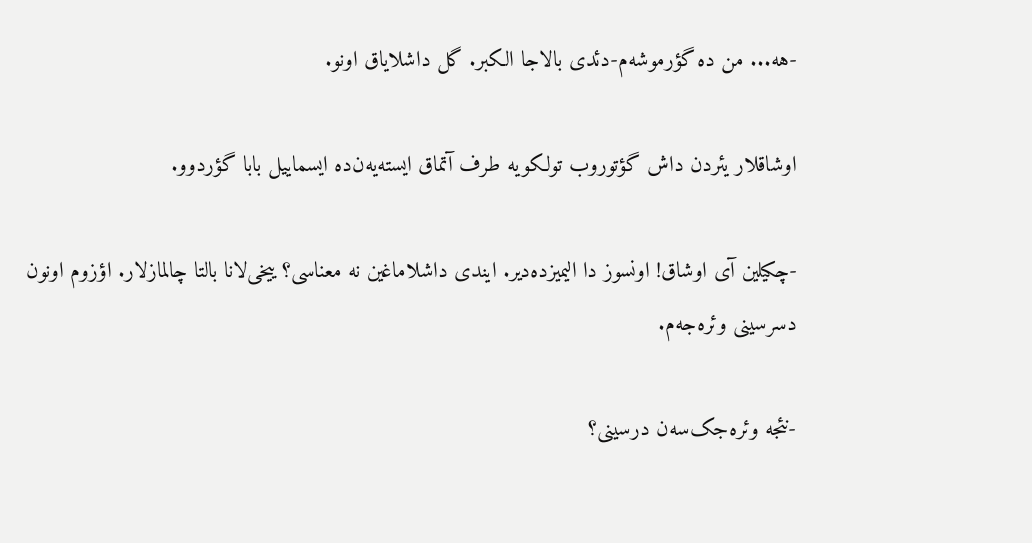-هه... من ده گؤرموشه‌م-دئدی بالاجا الکبر. گل داشلایاق اونو.

اوشاقلار یئردن داش گؤتوروب تولکویه طرف آتماق ایسته‌یه‌ن‌ده ایسماییل بابا گؤردوو.

-چکیلین آی اوشاق! اونسوز دا الیمیزده‌دیر. ایندی داشلاماغین نه معناسی؟ ییخی‌لانا بالتا چالمازلار. اؤزوم اونون دسرسینی وئره‌جه‌م.

-نئجه وئره‌جک‌سه‌ن درسینی؟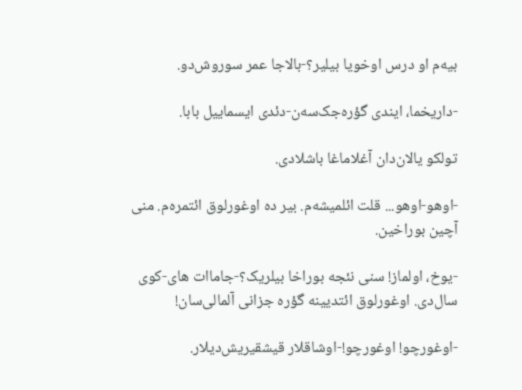بیه‌م او درس اوخویا بیلیر؟-بالاجا عمر سوروش‌دو.

-داریخما، ایندی گؤره‌جک‌سه‌ن-دئدی ایسماییل بابا.

تولکو یالان‌دان آغلاماغا باشلادی.

-اوهو-اوهو... قلت ائلمیشه‌م. بیر ده اوغورلوق ائتمره‌م. منی آچین بوراخین.

-یوخ، اولماز! سنی نئجه بوراخا بیلریک؟-جاماات های-کوی سال‌دی. اوغورلوق ائتدیینه گؤره جزانی آلمالی‌سان!

-اوغورچو! اوغورچو!-اوشاقلار قیشقیریش‌دیلار.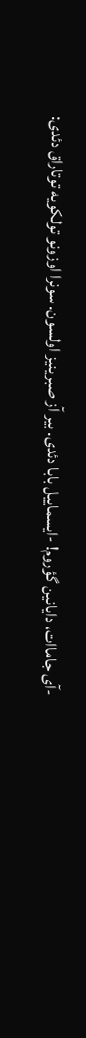-آی جاماات، دایانین گؤروم! -ایسماییل بابا دئدی. بیر آز صبرینیز اولسون. سونرا اوزونو تولکویه توتاراق دئدی: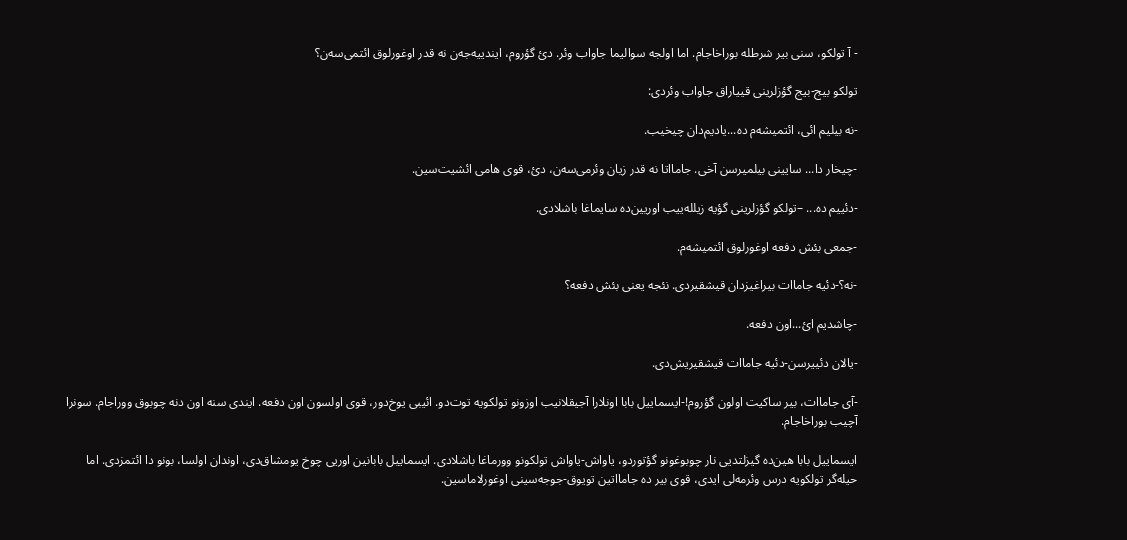- آ تولکو، سنی بیر شرطله بوراخاجام. اما اولجه سوالیما جاواب وئر. دئ گؤروم، ایندییه‌جه‌ن نه قدر اوغورلوق ائتمی‌سه‌ن؟

تولکو بیج-بیج گؤزلرینی قییاراق جاواب وئردی:

-نه بیلیم ائی، ائتمیشه‌م ده...یادیم‌دان چیخیب.

-چیخار دا... سایینی بیلمیرسن آخی. جامااتا نه قدر زیان وئرمی‌سه‌ن، دئ، قوی هامی ائشیت‌سین.

-دئییم ده... –تولکو گؤزلرینی گؤیه زیلله‌ییب اوریین‌ده سایماغا باشلادی.

-جمعی بئش دفعه اوغورلوق ائتمیشه‌م.

-نه؟-دئیه جاماات بیراغیزدان قیشقیردی. نئجه یعنی بئش دفعه؟

-چاشدیم ائ...اون دفعه.

-یالان دئییرسن-دئیه جاماات قیشقیریش‌دی.

-آی جاماات، بیر ساکیت اولون گؤروم!-ایسماییل بابا اونلارا آجیقلانیب اوزونو تولکویه توت‌دو. ائیبی یوخ‌دور، قوی اولسون اون دفعه. ایندی سنه اون دنه چوبوق ووراجام. سونرا آچیب بوراخاجام.

ایسماییل بابا هین‌ده گیزلتدیی نار چوبوغونو گؤتوردو، یاواش-یاواش تولکونو وورماغا باشلادی. ایسماییل بابانین اوریی چوخ یومشاق‌دی، اوندان اولسا، بونو دا ائتمزدی. اما حیله‌گر تولکویه درس وئرمه‌لی ایدی، قوی بیر ده جامااتین تویوق-جوجه‌سینی اوغورلاماسین.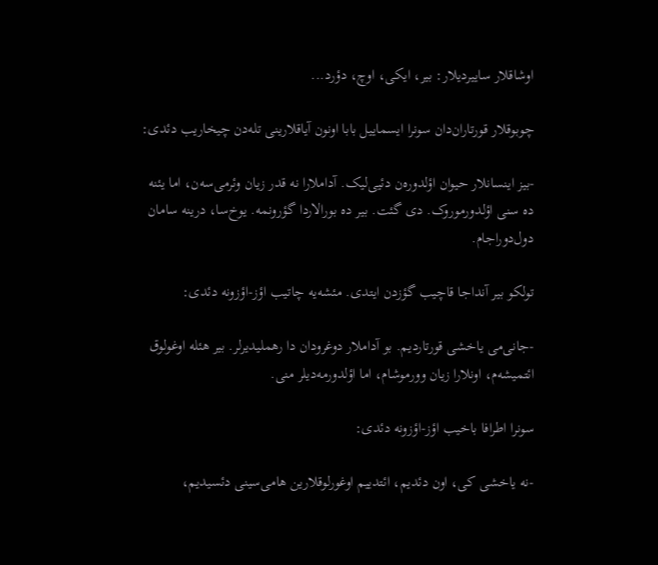اوشاقلار ساییردیلار: بیر، ایکی، اوچ، دؤرد...

چوبوقلار قورتاران‌دان سونرا ایسماییل بابا اونون آیاقلارینی تله‌دن چیخاریب دئدی:

-بیز اینسانلار حیوان اؤلدوره‌ن دئیی‌لیک. آداملارا نه قدر زیان وئرمی‌سه‌ن، اما یئنه ده سنی اؤلدورموروک. دی گئت. بیر ده بورالاردا گؤرونمه. یوخ‌سا، درینه سامان دول‌دوراجام.

تولکو بیر آنداجا قاچیب گؤزدن ایتدی. مئشه‌یه چاتیب اؤز-اؤزونه دئدی:

-جانی‌می یاخشی قورتاردیم. بو آداملار دوغرودان دا رهملیدیرلر. بیر هئله اوغولوق ائتمیشه‌م، اونلارا زیان وورموشام، اما اؤلدورمه‌دیلر منی.

سونرا اطرافا باخیب اؤز-اؤزونه دئدی:

-نه یاخشی کی، اون دئدیم، ائتدییم اوغورلوقلارین هامی‌سینی دئسیدیم،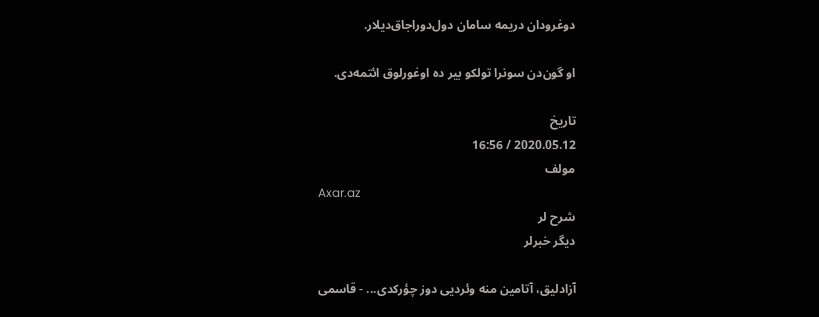دوغرودان دریمه سامان دول‌دوراجاق‌دیلار.

او گون‌دن سونرا تولکو بیر ده اوغورلوق ائتمه‌دی.

تاریخ
2020.05.12 / 16:56
مولف
Axar.az
شرح لر
دیگر خبرلر

آزادلیق، آتامین منه وئردیی دوز چؤرکدی... - قاسمی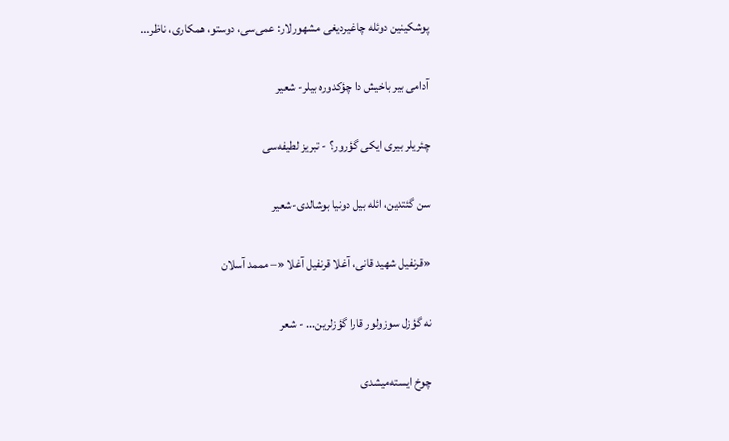پوشکینین دوئله چاغیردیغی مشهورلار: عمی‌سی، دوستو، همکاری، ناظر...

آدامی بیر باخیش دا چؤکدوره بیلر- شعیر

چئریلر بیری ایکی گؤرور؟ - تبریز لطیفه‌سی

سن گئتدین، ائله بیل دونیا بوشالدی-شعیر

«قرنفیل شهید قانی، آغلا قرنفیل آغلا «– مممد آسلان

نه گؤزل سوزولور قارا گؤزلرین... - شعر

چوخ ایسته‌میشدی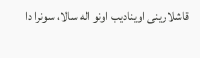قاشلارینی اوینادیب اونو اله سالا، سونرا دا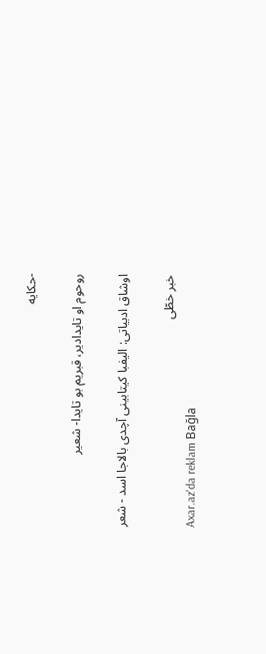-حکایه

روحوم او تایدادیر، قبریم بو تایدا- شعیر

اوشاق ادبیاتی: الیفبا کیتابینی آچدی بالاجا اسد - شعر

خبر خطّی
Axar.az'da reklam Bağla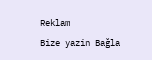Reklam
Bize yazin Bağla